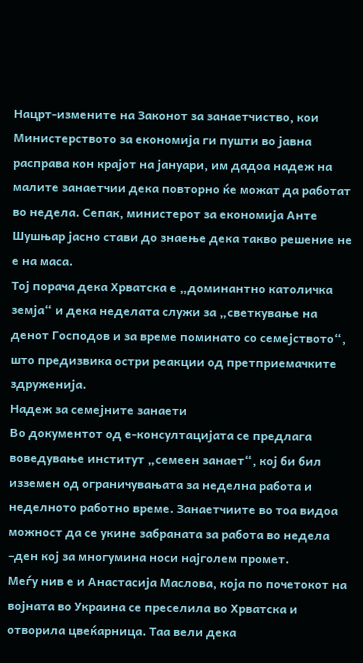Нацрт-измените на Законот за занаетчиство, кои Министерството за економија ги пушти во јавна расправа кон крајот на јануари, им дадоа надеж на малите занаетчии дека повторно ќе можат да работат во недела. Сепак, министерот за економија Анте Шушњар јасно стави до знаење дека такво решение не е на маса.
Тој порача дека Хрватска е „доминантно католичка земја“ и дека неделата служи за „светкување на денот Господов и за време поминато со семејството“, што предизвика остри реакции од претприемачките здруженија.
Надеж за семејните занаети
Во документот од е-консултацијата се предлага воведување институт „семеен занает“, кој би бил изземен од ограничувањата за неделна работа и неделното работно време. Занаетчиите во тоа видоа можност да се укине забраната за работа во недела –ден кој за многумина носи најголем промет.
Меѓу нив е и Анастасија Маслова, која по почетокот на војната во Украина се преселила во Хрватска и отворила цвеќарница. Таа вели дека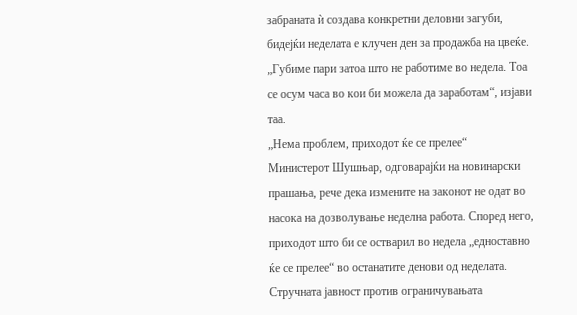забраната ѝ создава конкретни деловни загуби, бидејќи неделата е клучен ден за продажба на цвеќе.
„Губиме пари затоа што не работиме во недела. Тоа се осум часа во кои би можела да заработам“, изјави таа.
„Нема проблем, приходот ќе се прелее“
Министерот Шушњар, одговарајќи на новинарски прашања, рече дека измените на законот не одат во насока на дозволување неделна работа. Според него, приходот што би се остварил во недела „едноставно ќе се прелее“ во останатите денови од неделата.
Стручната јавност против ограничувањата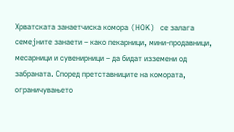Хрватската занаетчиска комора (HOK) се залага семејните занаети – како пекарници, мини-продавници, месарници и сувенирници – да бидат изземени од забраната. Според претставниците на комората, ограничувањето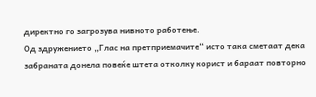директно го загрозува нивното работење.
Од здружението „Глас на претприемачите“ исто така сметаат дека забраната донела повеќе штета отколку корист и бараат повторно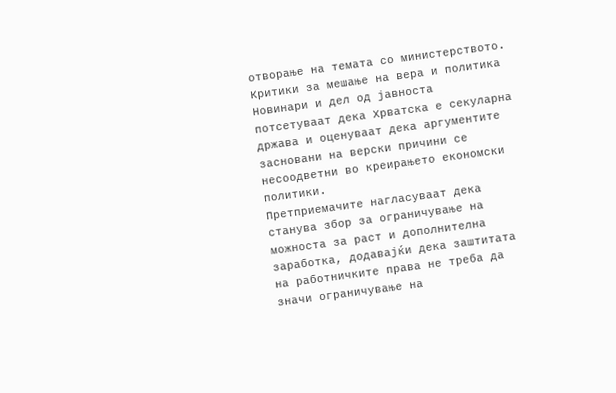отворање на темата со министерството.
Критики за мешање на вера и политика
Новинари и дел од јавноста потсетуваат дека Хрватска е секуларна држава и оценуваат дека аргументите засновани на верски причини се несоодветни во креирањето економски политики.
Претприемачите нагласуваат дека станува збор за ограничување на можноста за раст и дополнителна заработка, додавајќи дека заштитата на работничките права не треба да значи ограничување на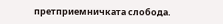претприемничката слобода.